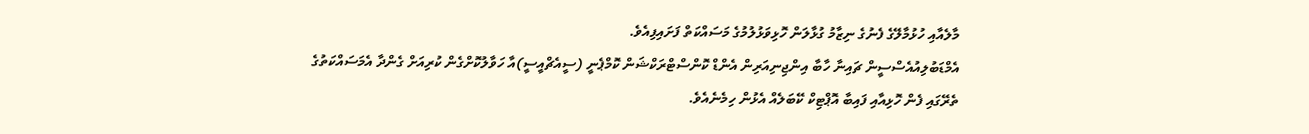މާލެއާއި ހުޅުމާލޭގެ ފެނުގެ ނިޒާމު ގުޅާލަން ހޮޅިވަޅުލުމުގެ މަސައްކަތް ފަށައިފިއެވެ.
އެމްޑަބުލިއުއެސްސީން ޗައިނާ ހާބާ އިންޖިނިއަރިން އެންޑް ކޮންސްޓްރަކްޝަން ކޮމްޕެނީ (ސީއެޗްއީސީ)އާ ހަވާލުކޮށްގެން ކުރިއަށް ގެންދާ އެމަސައްކަތުގެ ތެރޭގައި ފެން ހޮޅިއާއި ފައިބާ އޮޕްޓިކް ކޭބަލެއް އެޅުން ހިމެނެއެވެ.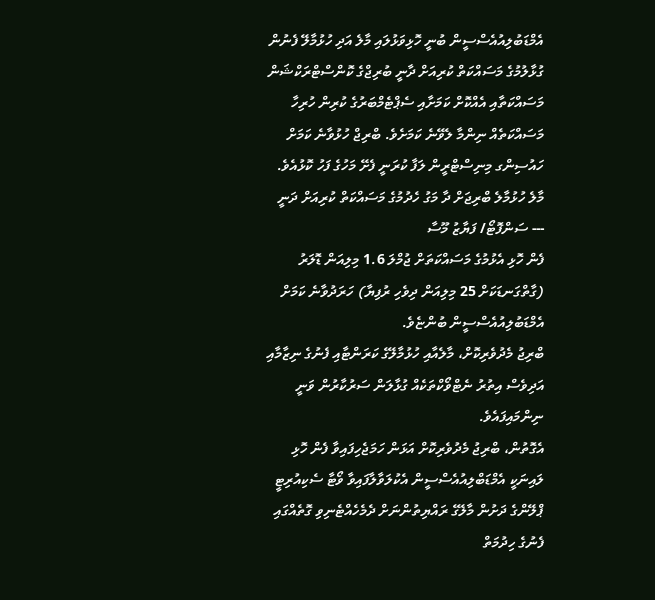އެމްޑަބުލިއުއެސްސީން ބުނީ ހޮޅިވަޅުލައި މާލެ އަދި ހުޅުމާލޭ ފެނުން ގުޅާލުމުގެ މަސައްކަތް ކުރިއަށް ދާނީ ބުރިޖްގެ ކޮންސްޓްރަކްޝަން މަސައްކަތާއި އެއްކޮށް ކަމަށާއި ސެޕްޓެމްބަރުގެ ކުރިން ހުރިހާ މަސައްކަތެއް ނިންމާ ލެވޭނެ ކަމަށެވެ. ބްރިޖް ހުޅުވާނެ ކަމަށް ހައުސިންގ މިނިސްޓްރީން ލަފާ ކުރަނީ ފެށޭ މަހުގެ ފަހު ކޮޅުއެވެ.
މާލެ ހުޅުމާލެ ބްރިޖަށް ދާ މަގު ހެދުމުގެ މަސައްކަތް ކުރިއަށް ދަނީ --- ސަންފޮޓޯ/ ފަޔާޒު މޫސާ
ފެން ހޮޅި އެޅުމުގެ މަސައްކަތަށް ޖުމްލަ 1.6 މިލިއަން ޑޮލަރު (ގާތްގަނޑަކަށް 25 މިލިއަން ދިވެހި ރުފިޔާ) ހަރަދުވާނެ ކަމަށް އެމްޑަބުލިއުއެސްސީން ބުންޏެވެ.
ބްރިޖު މެދުވެރިކޮށް، މާލެއާއި ހުޅުމާލޭގެ ކަރަންޓާއި ފެނުގެ ނިޒާމާއި އަދިވެސް އިތުރު ނެޓްވޯކްތަކެއް ގުޅާލަން ސަރުކާރުން ވަނީ ނިންމައިފައެވެ.
އެގޮތުން، ބްރިޖު މެދުވެރިކޮށް އަޅަން ހަމަޖެހިފައިވާ ފެން ހޮޅި ލައިނަކީ އެމްޑަބްލިއުއެސްސީން އެކުލަވާލާފައިވާ ވޯޓާ ސެކިއުރިޓީ ޕްލޭންގެ ދަށުން މާލޭގެ ރައްޔިތުންނަށް ދެމެހެއްޓެނިވި ގޮތެއްގައި ފެނުގެ ހިދުމަތް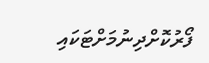ފޯރުކޮށްދިނުމަށްޓަކައި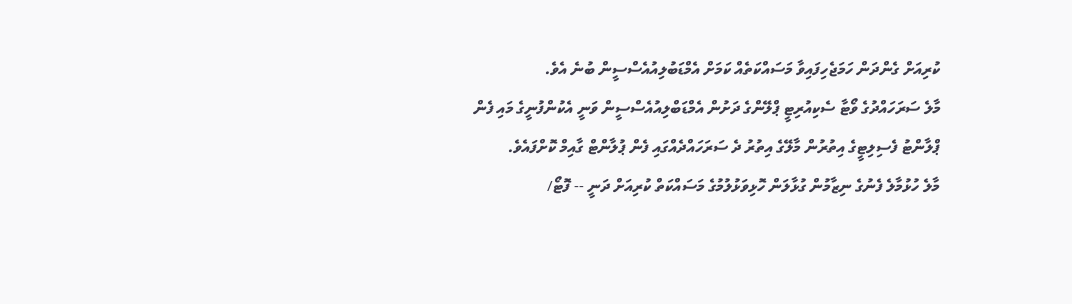ކުރިއަށް ގެންދަން ހަމަޖެހިފައިވާ މަސައްކަތެއް ކަމަށް އެމްޑަބުލިއުއެސްސީން ބުނެ އެވެ.
މާލެ ސަރަހައްދުގެ ވޯޓާ ސެކިއުރިޓީ ޕްލޭންގެ ދަށުން އެމްޑަބްލިއުއެސްސީން ވަނީ އެކުންފުނީގެ މައި ފެން ޕްލާންޓު ފެސިލިޓީގެ އިތުރުން މާލޭގެ އިތުރު ދެ ސަރަހައްދެއްގައި ފެން ޕުލާންޓް ގާއިމް ކޮށްފައެވެ.
މާލެ ހުޅުމާލެ ފެނުގެ ނިޒާމުން ގުޅާލަން ހޮޅިވަޅުލުމުގެ މަސައްކަތް ކުރިއަށް ދަނީ -- ފޮޓޯ/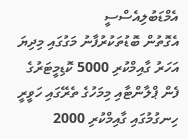އެމްޑަބުލިއެސްސީ
އެގޮތުން ބޮޑުތަކުރުފާނު މަގުގައި މިދިޔަ އަހަރު ގާއިމްކުރި 5000 ކޮޑިމީޓަރުގެ ފެން ޕްލާންޓާއި މިމަހުގެ ތެރޭގައި ހަވީރީ ހިނގުމުގައި ގާއިމްކުރި 2000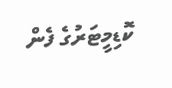ކޮޑިމީޓަރުގެ ފެން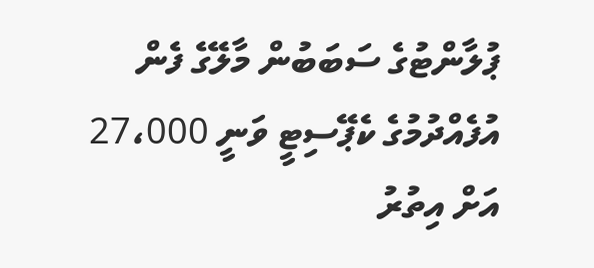ޕުލާންޓުގެ ސަބަބުން މާލޭގެ ފެން އުފެއްދުމުގެ ކެޕޭސިޓީ ވަނީ 27،000 އަށް އިތުރު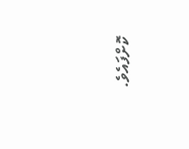ކޮށްފައެވެ.